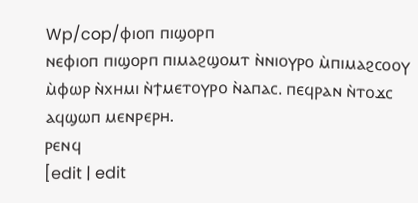Wp/cop/ⲫⲓⲟⲡ ⲡⲓϣⲟⲣⲡ
ⲛⲉⲫⲓⲟⲡ ⲡⲓϣⲟⲣⲡ ⲡⲓⲙⲁϩϣⲟⲙⲧ ⲛ̀ⲛⲓⲟⲩⲣⲟ ⲙ̀ⲡⲓⲙⲁϩⲥⲟⲟⲩ ⲙ̀ⲫⲱⲣ ⲛ̀ⲭⲏⲙⲓ ⲛ̀ϯⲙⲉⲧⲟⲩⲣⲟ ⲛ̀ⲁⲡⲁⲥ. ⲡⲉϥⲣⲁⲛ ⲛ̀ⲧⲟϫⲥ ⲁϥϣⲱⲡ ⲙⲉⲛⲣⲉⲣⲏ.
ⲣⲉⲛϥ
[edit | edit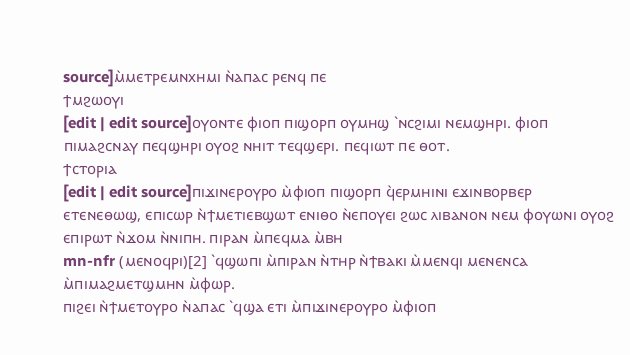source]ⲙ̀ⲙⲉⲧⲣⲉⲙⲛⲭⲏⲙⲓ ⲛ̀ⲁⲡⲁⲥ ⲣⲉⲛϥ ⲡⲉ
ϯⲙϩⲱⲟⲩⲓ
[edit | edit source]ⲟⲩⲟⲛⲧⲉ ⲫⲓⲟⲡ ⲡⲓϣⲟⲣⲡ ⲟⲩⲙⲏϣ `ⲛⲥϩⲓⲙⲓ ⲛⲉⲙϣⲏⲣⲓ. ⲫⲓⲟⲡ ⲡⲓⲙⲁϩⲥⲛⲁⲩ ⲡⲉϥϣⲏⲣⲓ ⲟⲩⲟϩ ⲛⲏⲓⲧ ⲧⲉϥϣⲉⲣⲓ. ⲡⲉϥⲓⲱⲧ ⲡⲉ ⲑⲟⲧ.
ϯⲥⲧⲟⲣⲓⲁ
[edit | edit source]ⲡⲓϫⲓⲛⲉⲣⲟⲩⲣⲟ ⲙ̀ⲫⲓⲟⲡ ⲡⲓϣⲟⲣⲡ ϥ̀ⲉⲣⲙⲏⲓⲛⲓ ⲉϫⲓⲛⲃⲟⲣⲃⲉⲣ ⲉⲧⲉⲛⲉⲑⲱϣ, ⲉⲡⲓⲥⲱⲣ ⲛ̀ϯⲙⲉⲧⲓⲉⲃϣⲱⲧ ⲉⲛⲓⲑⲟ ⲛ̀ⲉⲡⲟⲩⲉⲓ ϩⲱⲥ ⲗⲓⲃⲁⲛⲟⲛ ⲛⲉⲙ ⲫⲟⲩⲱⲛⲓ ⲟⲩⲟϩ ⲉⲡⲓⲣⲱⲧ ⲛ̀ϫⲟⲙ ⲛ̀ⲛⲓⲡⲏ. ⲡⲓⲣⲁⲛ ⲙ̀ⲡⲉϥⲙⲁ ⲙ̀ⲃⲏ
mn-nfr (ⲙⲉⲛⲟϥⲣⲓ)[2] `ϥϣⲱⲡⲓ ⲙ̀ⲡⲓⲣⲁⲛ ⲛ̀ⲧⲏⲣ ⲛ̀ϯⲃⲁⲕⲓ ⲙ̀ⲙⲉⲛϥⲓ ⲙⲉⲛⲉⲛⲥⲁ ⲙ̀ⲡⲓⲙⲁϩⲙⲉⲧϣⲙⲏⲛ ⲙ̀ⲫⲱⲣ.
ⲡⲓϩⲉⲓ ⲛ̀ϯⲙⲉⲧⲟⲩⲣⲟ ⲛ̀ⲁⲡⲁⲥ `ϥϣⲁ ⲉⲧⲓ ⲙ̀ⲡⲓϫⲓⲛⲉⲣⲟⲩⲣⲟ ⲙ̀ⲫⲓⲟⲡ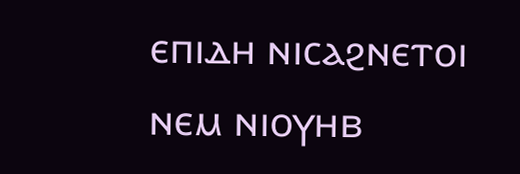ⲉⲡⲓⲇⲏ ⲛⲓⲥⲁϩⲛⲉⲧⲟⲓ ⲛⲉⲙ ⲛⲓⲟⲩⲏⲃ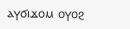ⲁⲩϭⲓϫⲟⲙ ⲟⲩⲟϩ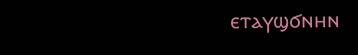ⲉⲧⲁⲩϣϭⲛⲏⲛ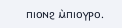ⲡⲓⲟⲛϩ ⲙ̀ⲡⲓⲟⲩⲣⲟ.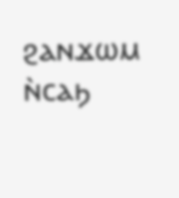ϩⲁⲛϫⲱⲙ ⲛ̀ⲥⲁϧ